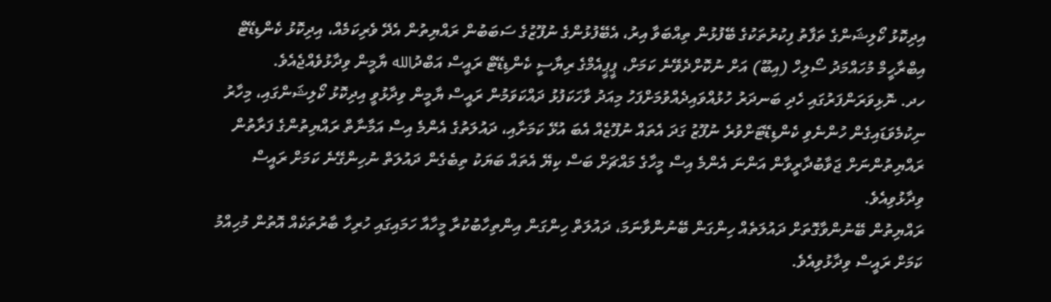އިދިކޮޅު ކޯލިޝަންގެ ތަފާތު ފިކުރުތަކުގެ ބޭފުޅުން ތިއްބަވާ އިރު، އެބޭފުޅުންގެ ނުފޫޒުގެ ސަބަބުން ރައްޔިތުން އެދޭ ވެރިކަމެއް، އިދިކޮޅު ކެންޑިޑޭޓް އިބްރާހީމް މުހައްމަދު ސޯލިހް (އިބޫ) އަށް ނުކޮށްދެވޭނެ ކަމަށް، ޕީޕީއެމްގެ ރިޔާސީ ކެންޑިޑޭޓް ރައީސް އަބްދުالله ޔާމީން ވިދާޅުވެއްޖެއެވެ.
ހދ. ނޮޅިވަރަންފަރުގައި ހެދި ބަނދަރު ހުޅުއްވައިދެއްވުމަށްފަހު މިއަދު ވާހަކަފުޅު ދައްކަވަމުން ރައީސް ޔާމީން ވިދާޅުވީ އިދިކޮޅު ކޯލިޝަންގައި، މިހާރު ނިކުމެވަޑައިގެން ހުންނެވި ކެންޑިޑޭޓަށްވުރެ ނުފޫޒު ގަދަ އެތައް ނުފޫޒެއް އެބަ އުޅޭ ކަމަށާއި، ދައުލަތުގެ އެންމެ އިސް އަމާނާތް ރައްޔިތުންގެ ފަރާތުން ރައްޔިތުންނަށް ޖަވާބުދާރީވާން އަންނަ އެންމެ އިސް މީހާގެ މައްޗަށް ބަސް ކިޔޭ އެތައް ބަޔަކު ތިބެގެން ދައުލަތް ނުހިންގޭނެ ކަމަށް ރައީސް ވިދާޅުވިއެވެ.
ރައްޔިތުން ބޭނުންވާގޮތަށް ދައުލަތެއް ހިންގަން ބޭނުންވާނަމަ، ދައުލަތް ހިންގަން އިންތިހާބުކުރާ މީހާއާ ހަމައިގައި ހުރިހާ ބާރުތަކެއް އޮތުން މުހިއްމު ކަމަށް ރައީސް ވިދާޅުވިއެވެ.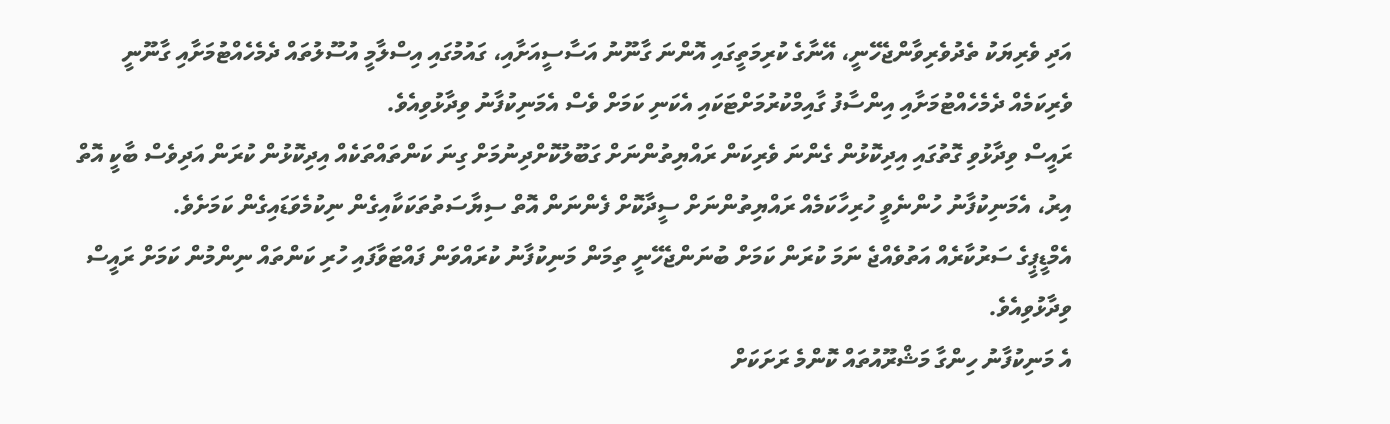އަދި ވެރިޔަކު ތެދުވެރިވާންޖެހޭނީ، އޭނާގެ ކުރިމަތީގައި އޮންނަ ގާނޫނު އަސާސީއަށާއި، ގައުމުގައި އިސްލާމީ އުސޫލުތައް ދެމެހެއްޓުމަށާއި ގާނޫނީ ވެރިކަމެއް ދެމެހެއްޓުމަށާއި އިންސާފު ގާއިމްކުރުމަށްޓަކައި އެކަނި ކަމަށް ވެސް އެމަނިކުފާނު ވިދާޅުވިއެވެ.
ރައީސް ވިދާޅުވި ގޮތުގައި އިދިކޮޅުން ގެންނަ ވެރިކަން ރައްޔިތުންނަށް ގަބޫލުކޮށްދިނުމަށް ގިނަ ކަންތައްތަކެއް އިދިކޮޅުން ކުރަން އަދިވެސް ބާކީ އޮތް އިރު، އެމަނިކުފާނު ހުންނެވީ ހުރިހާކަމެއް ރައްޔިތުންނަށް ސީދާކޮށް ފެންނަން އޮތް ސިޔާސަތުތަކަކާއިގެން ނިކުމެވަޑައިގެން ކަމަށެވެ.
އެމްޑީޕީގެ ސަރުކާރެއް އަތުވެއްޖެ ނަމަ ކުރަން ކަމަށް ބުނަންޖެހޭނީ ތިމަން މަނިކުފާނު ކުރައްވަން ފައްޓަވާފައި ހުރި ކަންތައް ނިންމުން ކަމަށް ރައީސް ވިދާޅުވިއެވެ.
އެ މަނިކުފާނު ހިންގާ މަޝްރޫއުތައް ކޮންމެ ރަށަކަށް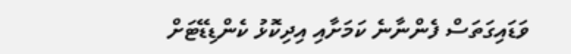ވަޑައިގަތަސް ފެންނާނެ ކަމަށާއި އިދިކޮޅު ކެންޑިޑޭޓަށް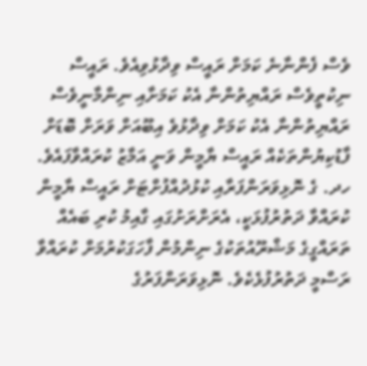ވެސް ފެންނާނެ ކަމަށް ރައީސް ވިދާޅުވިއެވެ. ރައީސް ނިކުތީވެސް ރައްޔިތުންނާ އެކު ކަމަށާއި ނިންމާނީވެސް ރައްޔިތުންނާ އެކު ކަމަށް ވިދާޅުވެ އިބޫއަށް ވަރަށް ބޮޑަށް ފާޑުކިޔުންތަކެއް ރައީސް ޔާމީން ވަނީ އަމާޒު ކުރައްވާފައެވެ.
ހދ. ގެ ނޮޅިވަރަންފަރާއި ކުޅުދުއްފުށްޓަށް ރައީސް ޔާމީން ކުރައްވާ ދަތުރުފުޅަކީ، އެރަށްރަށުގައި ގާއިމު ކުރި ބައެއް ތަރައްގީގެ މަޝްރޫއުތަކުގެ ނިންމުން ފާހަގަކުރުމަށް ކުރައްވާ ރަސްމީ ދަތުރުފުޅެކެވެ. ނޮޅިވަރަންފަރުގެ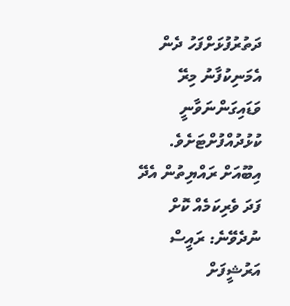ދަތުރުފުޅަށްފަހު ދެން އެމަނިކުފާނު މިރޭ ވަޑައިގަންނަވާނީ ކުޅުދުއްފުށްޓަށެވެ.
އިބޫއަށް ރައްޔިތުން އެދޭ ފަދަ ވެރިކަމެއް ކޮށް ނުދެވޭނެ: ރައީސް
އަރުޝީފަށް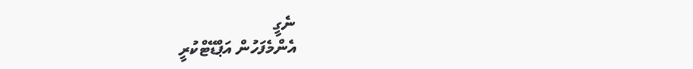ނެގީ
އެންމެފަހުން އަޕްޑޭޓްކުރީ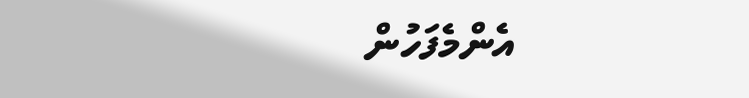އެންމެފަހުން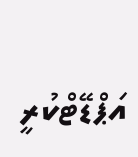އަޕްޑޭޓްކުރީ